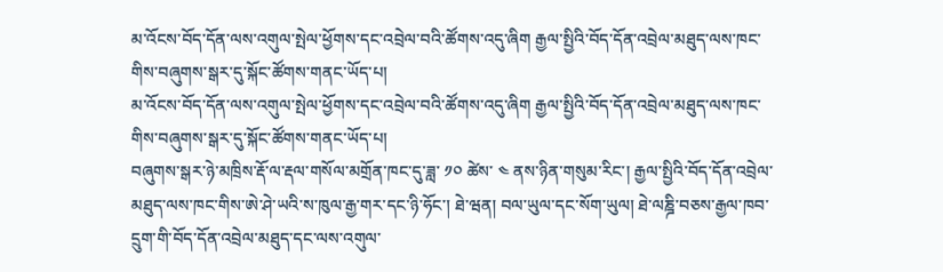མ་འོངས་བོད་དོན་ལས་འགུལ་སྤེལ་ཕྱོགས་དང་འབྲེལ་བའི་ཚོགས་འདུ་ཞིག རྒྱལ་སྤྱིའི་བོད་དོན་འབྲེལ་མཐུད་ལས་ཁང་གིས་བཞུགས་སྒར་དུ་སྐོང་ཚོགས་གནང་ཡོད་པ།
མ་འོངས་བོད་དོན་ལས་འགུལ་སྤེལ་ཕྱོགས་དང་འབྲེལ་བའི་ཚོགས་འདུ་ཞིག རྒྱལ་སྤྱིའི་བོད་དོན་འབྲེལ་མཐུད་ལས་ཁང་གིས་བཞུགས་སྒར་དུ་སྐོང་ཚོགས་གནང་ཡོད་པ།
བཞུགས་སྒར་ཉེ་མཁྲིས་རྡོ་ལ་རྡལ་གསོལ་མགྲོན་ཁང་དུ་ཟླ་ ༡༠ ཚེས་ ༤ ནས་ཉིན་གསུམ་རིང་། རྒྱལ་སྤྱིའི་བོད་དོན་འབྲེལ་མཐུད་ལས་ཁང་གིས་ཨེ་ཤེ་ཡའི་ས་ཁུལ་རྒྱ་གར་དང་ཉི་ཧོང་། ཐེ་ཝན། བལ་ཡུལ་དང་སོག་ཡུལ། ཐེ་ལཎྜི་བཅས་རྒྱལ་ཁབ་དྲུག་གི་བོད་དོན་འབྲེལ་མཐུད་དང་ལས་འགུལ་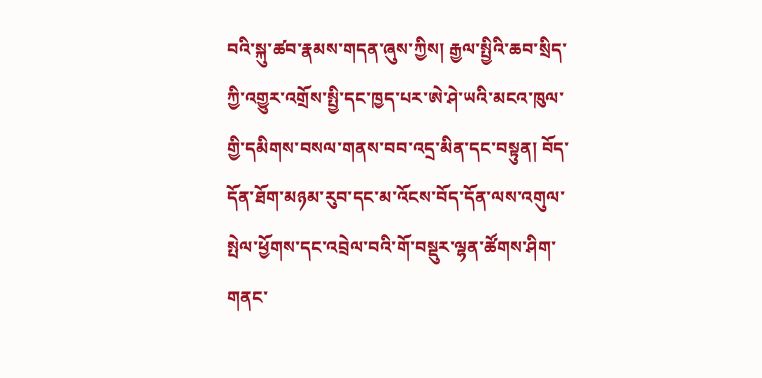བའི་སྐུ་ཚབ་རྣམས་གདན་ཞུས་ཀྱིས། རྒྱལ་སྤྱིའི་ཆབ་སྲིད་ཀྱི་འགྱུར་འགྲོས་སྤྱི་དང་ཁྱད་པར་ཨེ་ཤེ་ཡའི་མངའ་ཁུལ་གྱི་དམིགས་བསལ་གནས་བབ་འདྲ་མིན་དང་བསྟུན། བོད་དོན་ཐོག་མཉམ་རུབ་དང་མ་འོངས་བོད་དོན་ལས་འགུལ་སྤེལ་ཕྱོགས་དང་འབྲེལ་བའི་གོ་བསྡུར་ལྷན་ཚོགས་ཤིག་གནང་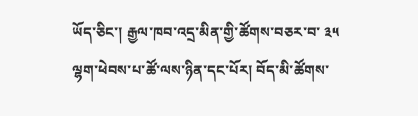ཡོད་ཅིང་། རྒྱལ་ཁབ་འདྲ་མིན་གྱི་ཚོགས་བཅར་བ་ ༣༥ ལྷག་ཕེབས་པ་ཚོ་ལས་ཉིན་དང་པོར། བོད་མི་ཚོགས་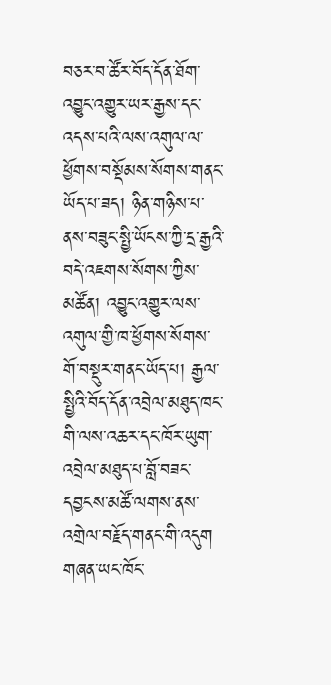བཅར་བ་ཚོར་བོད་དོན་ཐོག་འབྱུང་འགྱུར་ཡར་རྒྱས་དང་འདས་པའི་ལས་འགུལ་ལ་ཕྱོགས་བསྡོམས་སོགས་གནང་ཡོད་པ་ཟད། ཉིན་གཉིས་པ་ནས་བཟུང་སྤྱི་ཡོངས་ཀྱི་དྲ་རྒྱའི་བདེ་འཇགས་སོགས་ཀྱིས་མཚོན། འབྱུང་འགྱུར་ལས་འགུལ་གྱི་ཁ་ཕྱོགས་སོགས་གོ་བསྡུར་གནང་ཡོད་པ། རྒྱལ་སྤྱིའི་བོད་དོན་འབྲེལ་མཐུད་ཁང་གི་ལས་འཆར་དང་ཁོར་ཡུག་འབྲེལ་མཐུད་པ་བློ་བཟང་དབྱངས་མཚོ་ལགས་ནས་འགྲེལ་བརྗོད་གནང་གི་འདུག
གཞན་ཡང་ཁོང་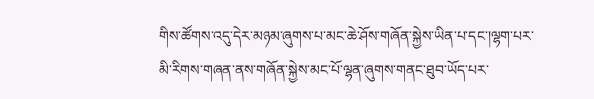གིས་ཚོགས་འདུ་དེར་མཉམ་ཞུགས་པ་མང་ཆེ་ཤོས་གཞོན་སྐྱེས་ཡིན་པ་དང་།ལྷག་པར་མི་རིགས་གཞན་ནས་གཞོན་སྐྱེས་མང་པོ་ལྷན་ཞུགས་གནང་ཐུབ་ཡོད་པར་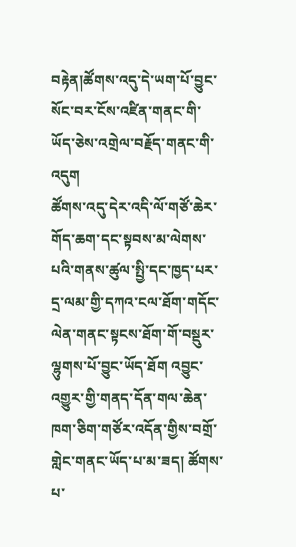བརྟེན།ཚོགས་འདུ་དེ་ཡག་པོ་བྱུང་སོང་བར་ངོས་འཛིན་གནང་གི་ཡོད་ཅེས་འགྲེལ་བརྗོད་གནང་གི་འདུག
ཚོགས་འདུ་དེར་འདི་ལོ་གཙོ་ཆེར་གོད་ཆག་དང་སྟབས་མ་ལེགས་པའི་གནས་ཚུལ་སྤྱི་དང་ཁྱད་པར་དྲ་ལམ་གྱི་དཀའ་ངལ་ཐོག་གདོང་ལེན་གནང་སྟངས་ཐོག་གོ་བསྡུར་ལྷུགས་པོ་བྱུང་ཡོད་ཐོག འབྱུང་འགྱུར་གྱི་གནད་དོན་གལ་ཆེན་ཁག་ཅིག་གཙོར་འདོན་གྱིས་བགྲོ་གླེང་གནང་ཡོད་པ་མ་ཟད། ཚོགས་པ་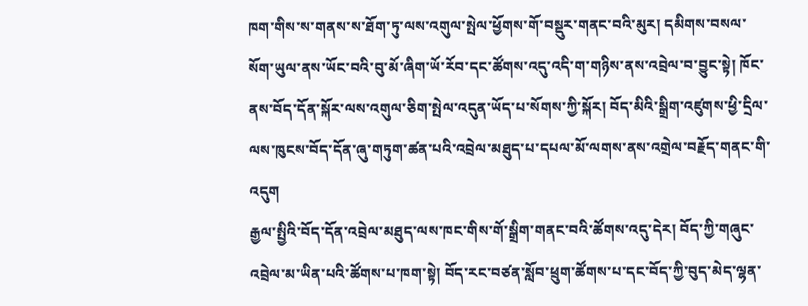ཁག་གིས་ས་གནས་ས་ཐོག་ཏུ་ལས་འགུལ་སྤེལ་ཕྱོགས་གོ་བསྡུར་གནང་བའི་མུར། དམིགས་བསལ་སོག་ཡུལ་ནས་ཡོང་བའི་བུ་མོ་ཞིག་ཡོ་རོབ་དང་ཚོགས་འདུ་འདི་ག་གཉིས་ནས་འབྲེལ་བ་བྱུང་སྟེ། ཁོང་ནས་བོད་དོན་སྐོར་ལས་འགུལ་ཅིག་སྤེལ་འདུན་ཡོད་པ་སོགས་ཀྱི་སྐོར། བོད་མིའི་སྒྲིག་འཛུགས་ཕྱི་དྲིལ་ལས་ཁུངས་བོད་དོན་ཞུ་གཏུག་ཚན་པའི་འབྲེལ་མཐུད་པ་དཔལ་མོ་ལགས་ནས་འགྲེལ་བརྗོད་གནང་གི་འདུག
རྒྱལ་སྤྱིའི་བོད་དོན་འབྲེལ་མཐུད་ལས་ཁང་གིས་གོ་སྒྲིག་གནང་བའི་ཚོགས་འདུ་དེར། བོད་ཀྱི་གཞུང་འབྲེལ་མ་ཡིན་པའི་ཚོགས་པ་ཁག་སྟེ། བོད་རང་བཙན་སློབ་ཕྲུག་ཚོགས་པ་དང་བོད་ཀྱི་བུད་མེད་ལྷན་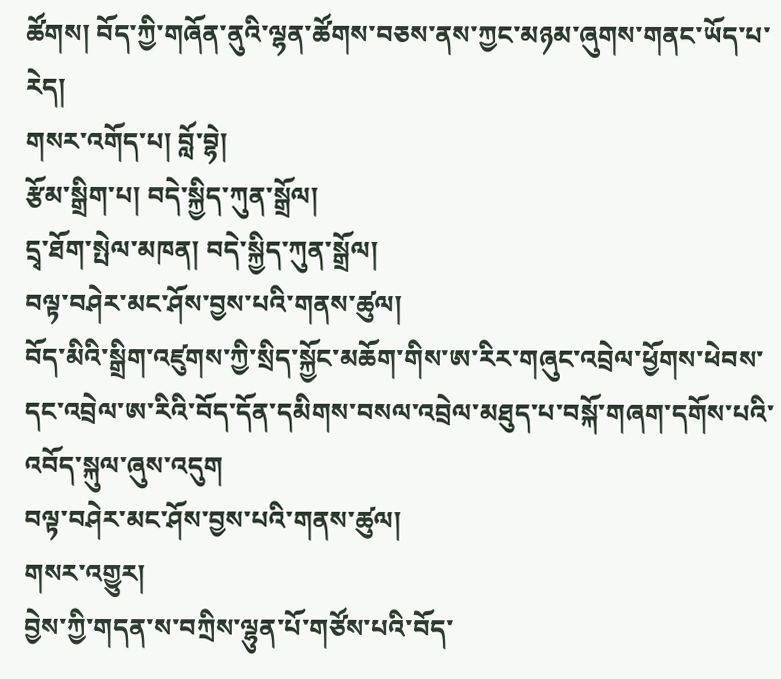ཚོགས། བོད་ཀྱི་གཞོན་ནུའི་ལྷན་ཚོགས་བཅས་ནས་ཀྱང་མཉམ་ཞུགས་གནང་ཡོད་པ་རེད།
གསར་འགོད་པ། བློ་བྷེ།
རྩོམ་སྒྲིག་པ། བདེ་སྐྱིད་ཀུན་སྒྲོལ།
དྲྭ་ཐོག་སྤེལ་མཁན། བདེ་སྐྱིད་ཀུན་སྒྲོལ།
བལྟ་བཤེར་མང་ཤོས་བྱས་པའི་གནས་ཚུལ།
བོད་མིའི་སྒྲིག་འཛུགས་ཀྱི་སྲིད་སྐྱོང་མཆོག་གིས་ཨ་རིར་གཞུང་འབྲེལ་ཕྱོགས་ཕེབས་དང་འབྲེལ་ཨ་རིའི་བོད་དོན་དམིགས་བསལ་འབྲེལ་མཐུད་པ་བསྐོ་གཞག་དགོས་པའི་འབོད་སྐུལ་ཞུས་འདུག
བལྟ་བཤེར་མང་ཤོས་བྱས་པའི་གནས་ཚུལ།
གསར་འགྱུར།
བྱེས་ཀྱི་གདན་ས་བཀྲིས་ལྷུན་པོ་གཙོས་པའི་བོད་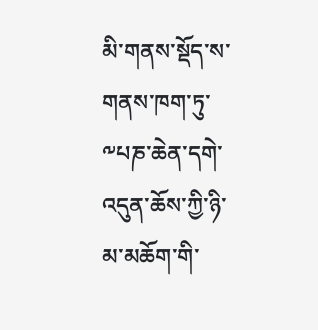མི་གནས་སྡོད་ས་གནས་ཁག་ཏུ་༸པཎ་ཆེན་དགེ་འདུན་ཆོས་ཀྱི་ཉི་མ་མཆོག་གི་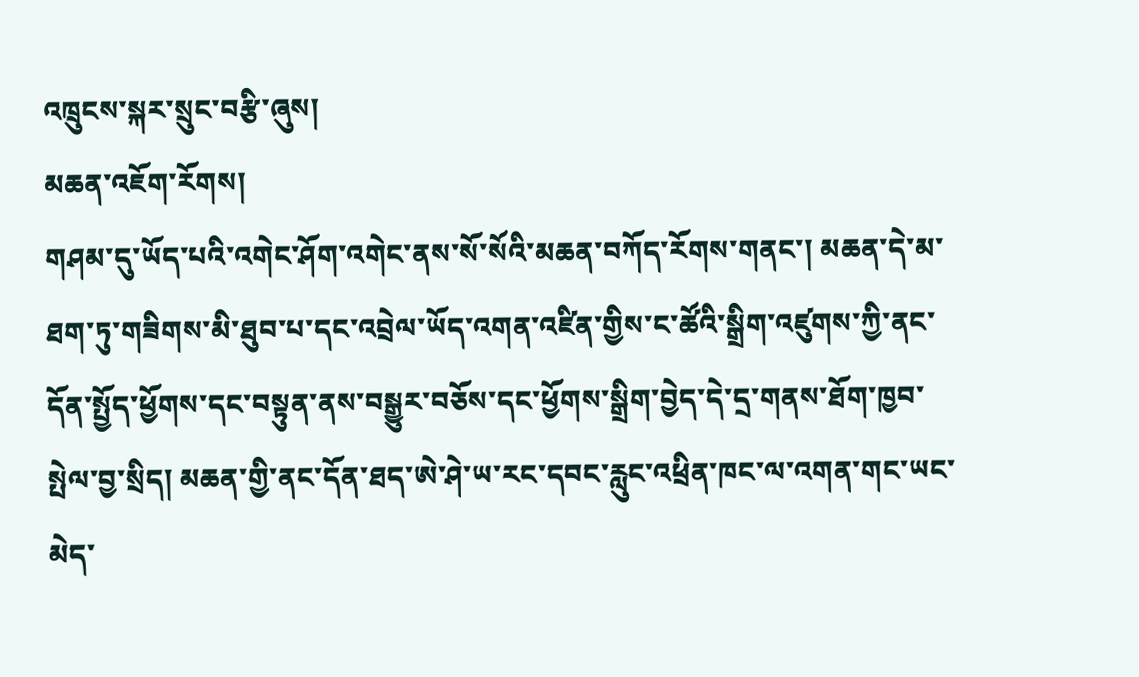འཁྲུངས་སྐར་སྲུང་བརྩི་ཞུས།
མཆན་འཇོག་རོགས།
གཤམ་དུ་ཡོད་པའི་འགེང་ཤོག་འགེང་ནས་སོ་སོའི་མཆན་བཀོད་རོགས་གནང་། མཆན་དེ་མ་ཐག་ཏུ་གཟིགས་མི་ཐུབ་པ་དང་འབྲེལ་ཡོད་འགན་འཛིན་གྱིས་ང་ཚོའི་སྒྲིག་འཛུགས་ཀྱི་ནང་དོན་སྤྱོད་ཕྱོགས་དང་བསྟུན་ནས་བསྒྱུར་བཅོས་དང་ཕྱོགས་སྒྲིག་བྱེད་དེ་དྲ་གནས་ཐོག་ཁྱབ་སྤེལ་བྱ་སྲིད། མཆན་གྱི་ནང་དོན་ཐད་ཨེ་ཤེ་ཡ་རང་དབང་རླུང་འཕྲིན་ཁང་ལ་འགན་གང་ཡང་མེད་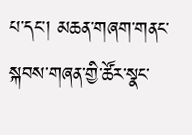པ་དང་། མཆན་གཞག་གནང་སྐབས་གཞན་གྱི་ཚོར་སྣང་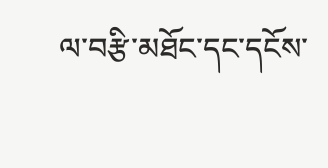ལ་བརྩི་མཐོང་དང་དངོས་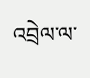འབྲེལ་ལ་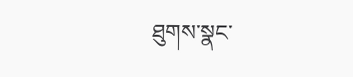ཐུགས་སྣང་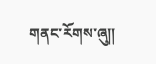གནང་རོགས་ཞུ༎